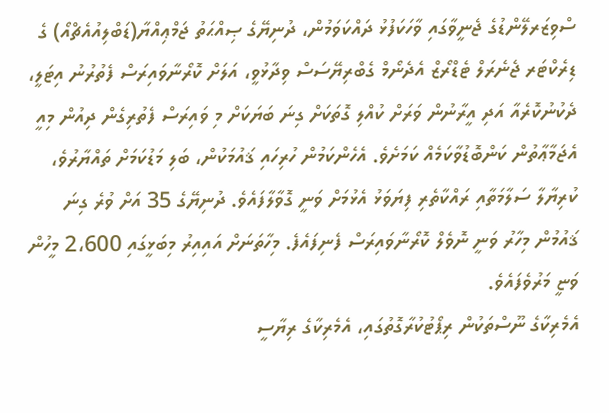ސްވިޒަރލޭންޑުގެ ޖެނީވާގައި ވާހަކަފުޅު ދައްކަވަމުން، ދުނިޔޭގެ ޞިއްޙަތު ޖަމްޢިއްޔާ(ޑަބްލިއުއެޗްއޯ) ގެ ޑިރެކްޓަރ ޖެނެރަލް ޓެޑްރޯޒް އެދެނޯމް ގެބްރިޔޭސަސް ވިދާޅުވީ، އަލަށް ކޮރޯނާވައިރަސް ފެތުރުނު އިޓަލީ، ދެކުނުކޮރެއާ އަދި އީރާނުން ވަރަށް ކުއްލި ގޮތަކަށް ގިނަ ބަޔަކަށް މި ވައިރަސް ފެތުރިގެން ދިއުން މިއީ އެޖަމާޢާތުން ކަންބޮޑުވާކަމެއް ކަމަށެވެ. އެހެންކަމުން ހުރިހައި ޤައުމަކުން، ބަލި މަޑުކަމަށް ތައްޔާރުވެ، ކުރިޔާލާ ސަލާމަތާއި ރައްކާތެރި ފިޔަވަޅު އެޅުމަށް ވަނީ ގޮވާލާފައެވެ. ދުނިޔޭގެ 35 އަށް ވުރެ ގިނަ ޤައުމުން މިހާރު ވަނީ ނޮވެލް ކޮރޯނާވައިރަސް ފެނިފައެފެ. މިހާތަނަށް އައިއިރު މިބަޅީގައި 2،600 މީހުން ވަޏީ މަރުވެފައެވެ.
އެމެރިކާގެ ނޫސްތަކުން ރިޕޯޓުކުރާގޮތުގައި، އެމެރިކާގެ ރިޔާސީ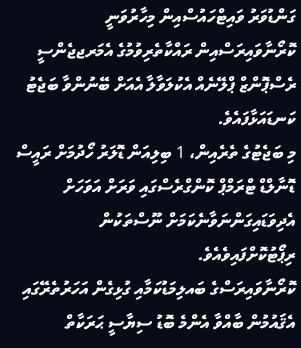ގަންޑުވަރު ވައިޓްހައުސްއިން މިހާރުވަނީ ކޮރޯނާވައިރަސްއިން ރައްކާތެރިވުމުގެ އެމަރޖޖެންސީ ރެސްޕޮންޒް ޕްލޭނެއް އެކުލަވާލާ އެއަށް ބޭނުންވާ ބަޖެޓު ކަނޑައަޅާފައެވެ.
މި ބަޖެޓުގެ ތެރެއިން، 1 ބިލިއަން ޑޮލަރު ހޯދުމަށް ރައީސް ޑޮނާލްޑް ޓްރަމްޕް ކޮންގްރެސްގައި ވަރަށް އަވަހަށް އެދިވަޑައިގަންނަވާނެކަމަށް ނޫސްތަކުން ރިޕޯޓުކޮށްފައިވެއެވެ.
ކޮރޯނާވައިރަސްގެ ބައލިމަޑުކަމާއި ގުޅިގެން އަހަރުތެރޭގައި އެޤައުމުން ބާއްވާ އެންމެ ބޮޑު ސިޔާސީ ޙަރަކާތް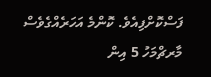ފަސްކޮށްފިއެވެ. ކޮންމެ އަހަރެއްގެވެސް މާރޗްމަހު 5 އިން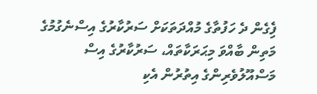ފެިގެން ދެ ހަފުތާގެ މުއްދަތަކަށް ސަރުކާރުގެ އިސްނެގުމުގެ މަތިން ބާއްވަ މިޙަރަކާތައް، ސަރުކާރުގެ އިސް މަސްއޫލުވެރިންގެ އިތުރުން އެކި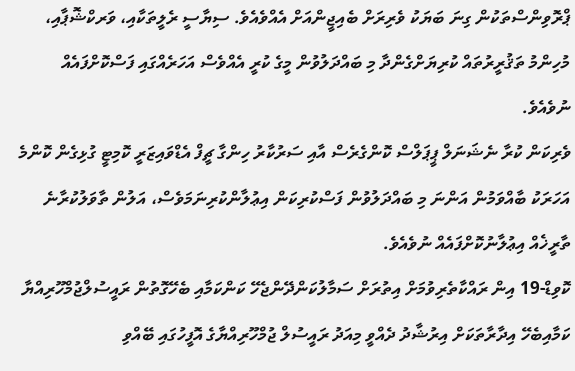ޕްރޮވިންސްތަކުން ގިނަ ބަޔަކު ވެރިރަށް ބެއިޖީންއަށް އެއްވެއެވެ. ސިޔާސީ ރެލީތަކާއި، ވަރކްޝޮޕާއި، މުހިންމު ތަޤުރީރުތައް ކުރިޔަށްގެންދާ މި ބައްދަލުވުން މީގެ ކުރީ އެއްވެސް އަހަރެއްގައި ފަސްކޮށްފައެއް ނުވެއެވެ.
ވެރިކަން ކުރާ ނެޝަނަލް ޕީޕަލްސް ކޮންގެރެސް އާއި ސަރުކާރު ހިންގާ ޗީފް އެޑްވައިޒަރީ ކޮމިޓީ ގުޅިގެން ކޮންމެ އަހަރަކު ބާއްވަމުން އަންނަ މި ބައްދަލުވުން ފަސްކުރިކަން އިޢުލާންކުރިނަމަވެސް، އަލުން ތާވަލުކުރާނެ ތާރީޚެއް އިޢުލާނުކޮށްފައެއް ނުވެއެވެ.
ކޮވިޑް-19 އިން ރައްކާތެރިވުމަށް އިތުރަށް ސަމާލުކަންދޭންޖެހޭ ކަންކަމާއި ބެހޭގޮތުން ރައީސުލްޖުމްހޫރިއްޔާ ކަމާއިބެހޭ އިދާރާތަކަށް އިރުޝާދު ދެއްވީ މިއަދު ރައީސުލް ޖުމްހޫރިއްޔާގެ އޮފީހުގައި ބޭއްވި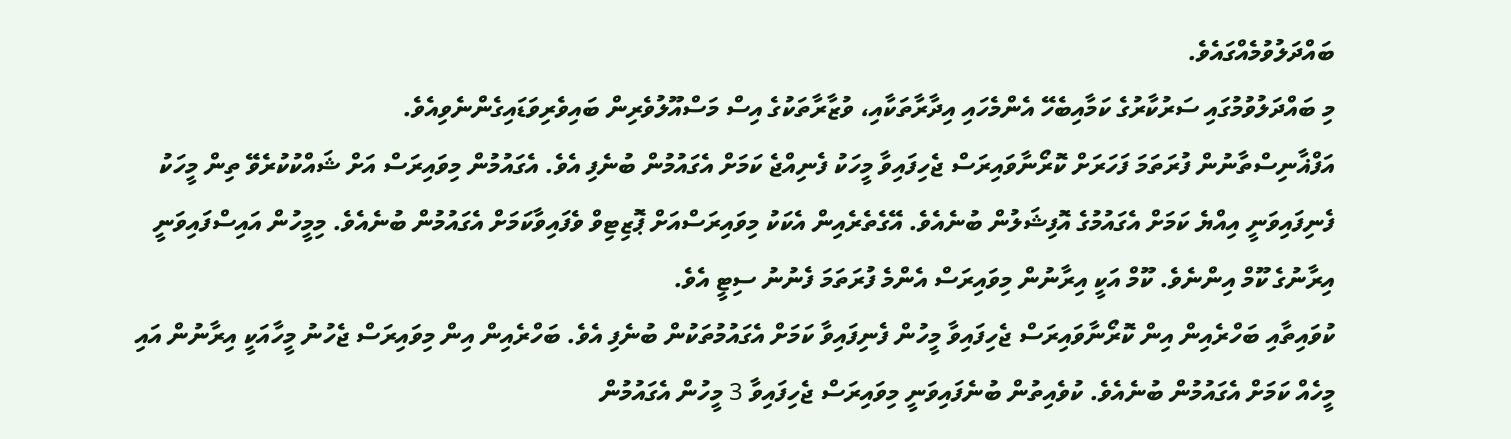ބައްދަލުވުމެއްގައެވެ.
މި ބައްދަލުވުމުގައި ސަރުކާރުގެ ކަމާއިބެހޭ އެންމެހައި އިދާރާތަކާއި، ވުޒާރާތަކުގެ އިސް މަސްއޫލުވެރިން ބައިވެރިވަޑައިގެންނެވިއެވެ.
އަފްޣާނިސްތާނުން ފުރަތަމަ ފަހަރަށް ކޮރޯނާވައިރަސް ޖެހިފައިވާ މީހަކު ފެނިއްޖެ ކަމަށް އެގައުމުން ބުނެފި އެވެ. އެގައުމުން މިވައިރަސް އަށް ޝައްކުކުރެވޭ ތިން މީހަކު ފެނިފައިވަނީ އިއްޔެ ކަމަށް އެގައުމުގެ އޮފިޝަލުން ބުނެއެވެ. އޭގެތެރެއިން އެކަކު މިވައިރަސްއަށް ޕޮޒިޓިވް ވެފައިވާކަމަށް އެގައުމުން ބުނެއެވެ. މިމީހުން އައިސްފައިވަނީ އިރާނުގެ ކޫމް އިންނެވެ. ކޫމް އަކީ އިރާނުން މިވައިރަސް އެންމެ ފުރަތަމަ ފެނުނު ސިޓީ އެވެ.
ކުވައިތާއި ބަހްރެއިން އިން ކޮރޯނާވައިރަސް ޖެހިފައިވާ މީހުން ފެނިފައިވާ ކަމަށް އެގައުމުތަކުން ބުނެފި އެވެ. ބަހްރެއިން އިން މިވައިރަސް ޖެހުނު މީހާއަކީ އިރާނުން އައި މީހެއް ކަމަށް އެގައުމުން ބުނެއެވެ. ކުވެއިތުން ބުނެފައިވަނީ މިވައިރަސް ޖެހިފައިވާ 3 މީހުން އެގައުމުން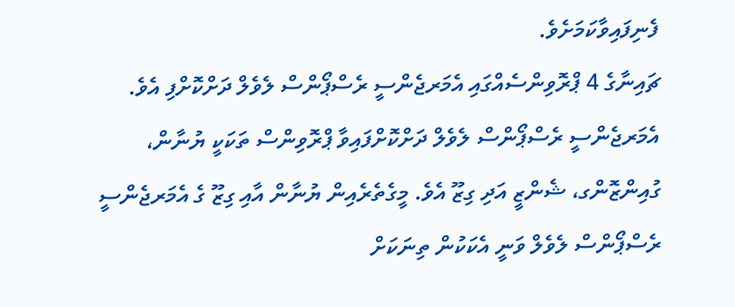ފެނިފައިވާކަމަށެވެ.
ޗައިނާގެ 4 ޕްރޮވިންސެއްގައި އެމަރޖެންސީ ރެސްޕޯންސް ލެވެލް ދަށްކޮށްފި އެވެ.
އެމަރޖެންސީ ރެސްޕޯންސް ލެވެލް ދަށްކޮށްފައިވާ ޕްރޮވިންސް ތަކަކީ ޔުނާން، ގުއިންޒޮންގ، ޝެންޒީ އަދި ގިޒޫ އެވެ. މީގެތެރެއިން ޔުނާން އާއި ގިޒޫ ގެ އެމަރޖެންސީ ރެސްޕޯންސް ލެވެލް ވަނީ އެކަކުން ތިނަކަށް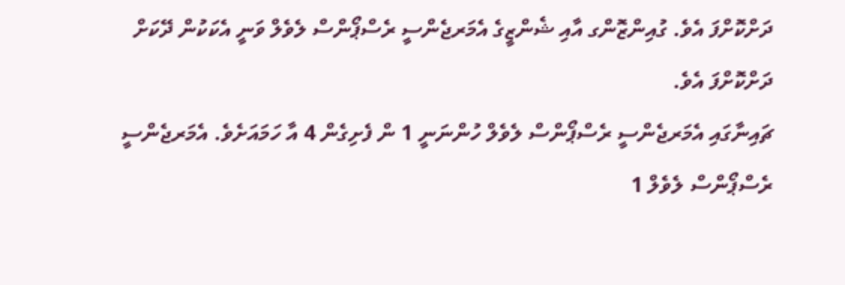ދަށްކޮށްފަ އެވެ. ގުއިންޒޮންގ އާއި ޝެންޒީގެ އެމަރޖެންސީ ރެސްޕޯންސް ލެވެލް ވަނީ އެކަކުން ދޭކަށް ދަށްކޮށްފަ އެވެ.
ޗައިނާގައި އެމަރޖެންސީ ރެސްޕޯންސް ލެވެލް ހުންނަނީ 1 ން ފެށިގެން 4 އާ ހަމައަށެވެ. އެމަރޖެންސީ ރެސްޕޯންސް ލެވެލް 1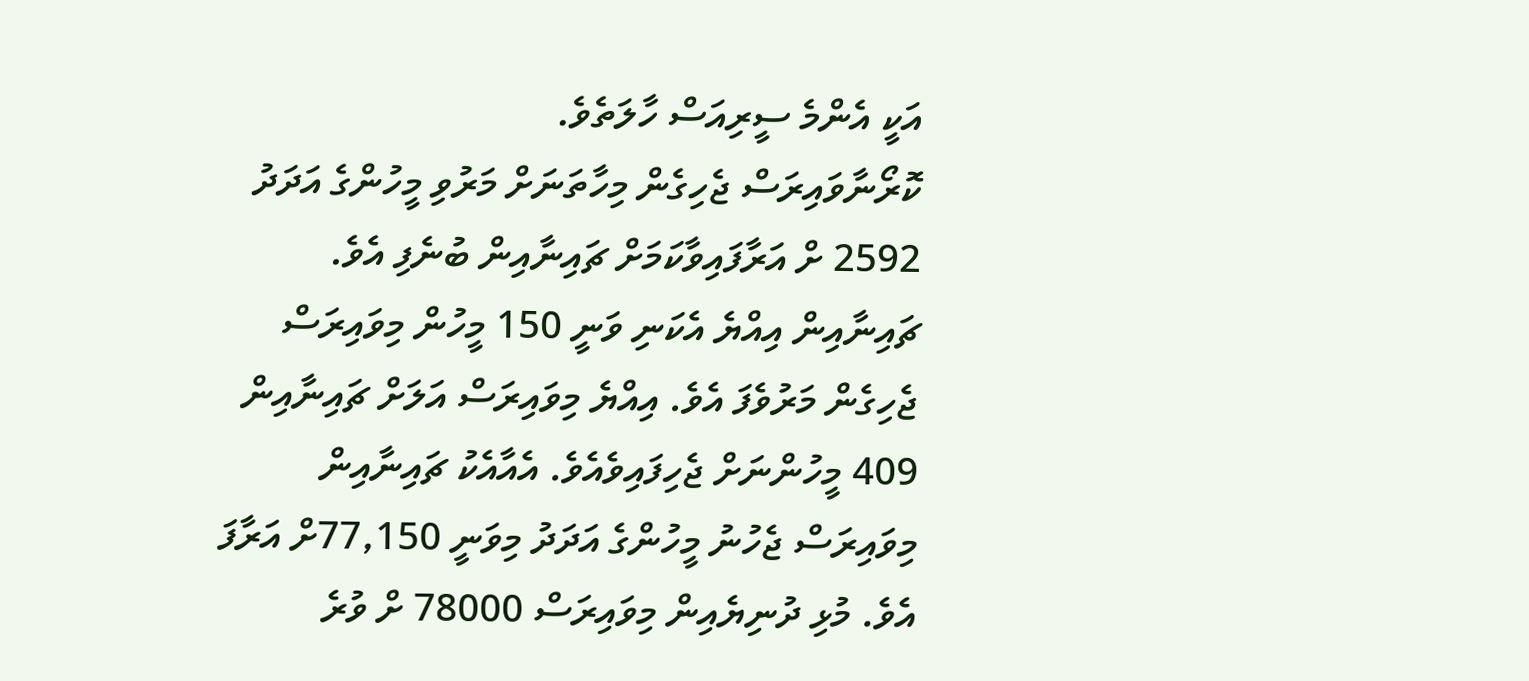އަކީ އެންމެ ސީރިއަސް ހާލަތެވެ.
ކޮރޯނާވައިރަސް ޖެހިގެން މިހާތަނަށް މަރުވި މީހުންގެ އަދަދު 2592 ށް އަރާފައިވާކަމަށް ޗައިނާއިން ބުނެފި އެވެ.
ޗައިނާއިން އިއްޔެ އެކަނި ވަނީ 150 މީހުން މިވައިރަސް ޖެހިގެން މަރުވެފަ އެވެ. އިއްޔެ މިވައިރަސް އަލަށް ޗައިނާއިން 409 މީހުންނަށް ޖެހިފައިވެއެވެ. އެއާއެކު ޗައިނާއިން މިވައިރަސް ޖެހުނު މީހުންގެ އަދަދު މިވަނީ 77,150ށް އަރާފަ އެވެ. މުޅި ދުނިޔެއިން މިވައިރަސް 78000 ށް ވުރެ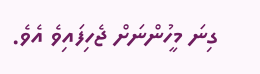ގިނަ މީހުންނަށް ޖެހިފައިވެ އެވެ.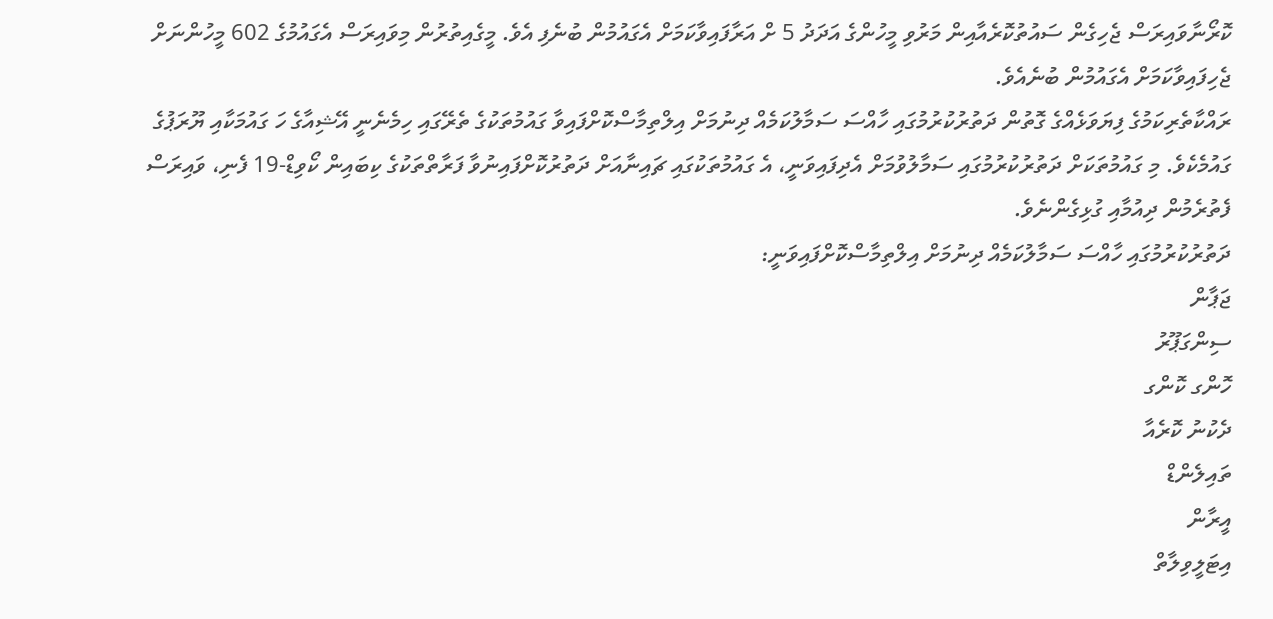ކޮރޯނާވައިރަސް ޖެހިގެން ސައުތުކޮރެއާއިން މަރުވި މީހުންގެ އަދަދު 5 ށް އަރާފައިވާކަމަށް އެގައުމުން ބުނެފި އެވެ. މީގެއިތުރުން މިވައިރަސް އެގައުމުގެ 602 މީހުންނަށް ޖެހިފައިވާކަމަށް އެގައުމުން ބުނެއެވެ.
ރައްކާތެރިކަމުގެ ފިޔަވަޅެއްގެ ގޮތުން ދަތުރުކުރުމުގައި ހާއްސަ ސަމާލުކަމެއް ދިނުމަށް އިލްތިމާސްކޮށްފައިވާ ގައުމުތަކުގެ ތެރޭގައި ހިމެނެނީ އޭޝިއާގެ ހަ ގައުމަކާއި ޔޫރަޕުގެ ގައުމެކެވެ. މި ގައުމުތަކަށް ދަތުރުކުރުމުގައި ސަމާލުވުމަށް އެދިފައިވަނީ، އެ ގައުމުތަކުގައި ޗައިނާއަށް ދަތުރުކޮށްފައިނުވާ ފަރާތްތަކުގެ ކިބައިން ކޯވިޑް-19 ފެނި، ވައިރަސް ފެތުރެމުން ދިއުމާއި ގުޅިގެންނެވެ.
ދަތުރުކުރުމުގައި ހާއްސަ ސަމާލުކަމެއް ދިނުމަށް އިލްތިމާސްކޮށްފައިވަނީ:
ޖަޕާން
ސިންގަޕޫރު
ހޮންގ ކޮންގ
ދެކުނު ކޮރެއާ
ތައިލެންޑް
އީރާން
އިޓަލީވިލާތް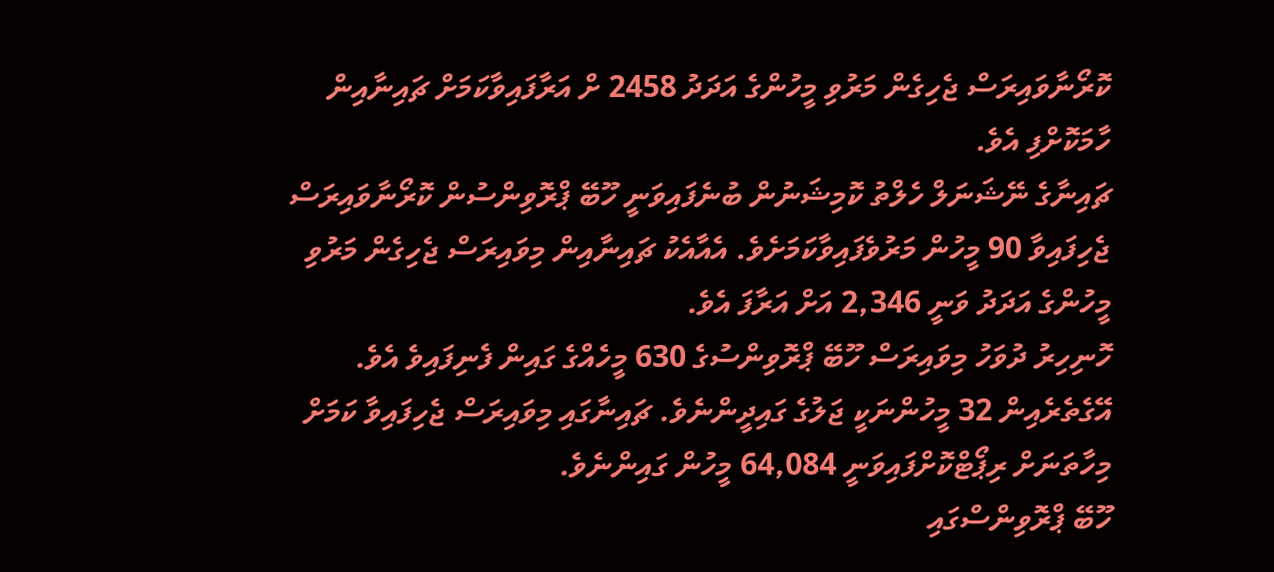ކޮރޯނާވައިރަސް ޖެހިގެން މަރުވި މީހުންގެ އަދަދު 2458 ށް އަރާފައިވާކަމަށް ޗައިނާއިން ހާމަކޮށްފި އެވެ.
ޗައިނާގެ ނޭޝަނަލް ހެލްތު ކޮމިޝަނުން ބުނެފައިވަނީ ހޫބޭ ޕްރޮވިންސުން ކޮރޯނާވައިރަސް ޖެހިފައިވާ 90 މީހުން މަރުވެފައިވާކަމަށެވެ. އެއާއެކު ޗައިނާއިން މިވައިރަސް ޖެހިގެން މަރުވި މީހުންގެ އަދަދު ވަނީ 2,346 އަށް އަރާފަ އެވެ.
ހޮނިހިރު ދުވަހު މިވައިރަސް ހޫބޭ ޕްރޮވިންސުގެ 630 މީހެއްގެ ގައިން ފެނިފައިވެ އެވެ. އޭގެތެރެއިން 32 މީހުންނަކީ ޖަލުގެ ގައިދީންނެވެ. ޗައިނާގައި މިވައިރަސް ޖެހިފައިވާ ކަމަށް މިހާތަނަށް ރިޕޯޓްކޮށްފައިވަނީ 64,084 މީހުން ގައިންނެވެ.
ހޫބޭ ޕްރޮވިންސްގައި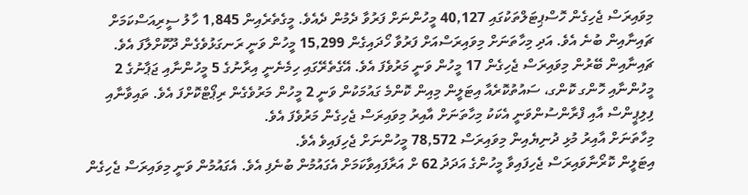މިވައިރަސް ޖެހިގެން ހޮސްޕިޓަލްތަކުގައި 40,127 މީހުންނަށް ފަރުވާ ދެމުން ދެއެވެ. މީގެތެރެއިން 1,845 ހާލު ސީރިއަސްކަމަށް ޗައިނާއިން ބުނެ އެވެ. އަދި މިހާތަނަށް މިވައިރަސްއަށް ފަރުވާ ހޯދައިގެން 15,299 މީހުން ވަނީ ރަނގަޅުވެގެން ދޫކޮށްލާފަ އެވެ.
ޗައިނާއިން ބޭރުން މިވައިރަސް ޖެހިގެން 17 މީހުން ވަނީ މަރުވެފަ އެވެ. އޭގެތެރޭގައި ހިމެނެނީ އިރާނުގެ 5 މީހުންނާއި ޖަޕާނުގެ 2 މީހުންނާއި ހޮންގ ކޮންގ، ސައުތުކޮރެއާ އިޓަލީން މިއިން ކޮންމެ ގައުމަކުން ވަނީ 2 މީހުން މަރުވެގެން ރިޕޯޓްކޮށްފަ އެވެ. ތައިވާނާއި ފިލިޕީންސް އާއި ފްރާންސުންވަނީ އެކަކު މިހާތަނަށް އާއިރު މިވައިރަސް ޖެހިގެން މަރުވެފަ އެވެ.
މިހާތަނަށް އާއިރު މުޅި ދުނިޔެއިން މިވައިރަސް 78,572 މީހުންނަށް ޖެހިފައިވެ އެވެ.
އިޓަލީން ކޮރޯނާވައިރަސް ޖެހިފައިވާ މީހުންގެ އަދަދު 62 ށް އަރާފައިވާކަމަށް އެގައުމުން ބުނެފި އެވެ. އެގައުމުން ވަނީ މިވައިރަސް ޖެހިގެން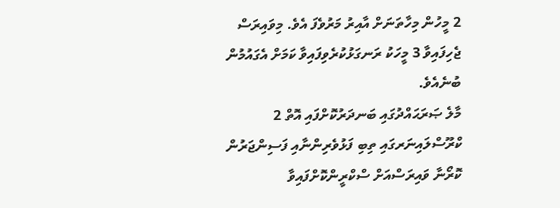2 މީހުން މިހާތަނަށް އާއިރު މަރުވެފަ އެވެ. މިވައިރަސް ޖެހިފައިވާ 3 މީހަކު ރަނގަޅުކުރެވިފައިވާ ކަމަށް އެގައުމުން ބުނެއެވެ.
މާލެ ޞަރަޙައްދުގައި ބަނދަރުކޮށްފައި އޮތް 2 ކްރޫސްލައިނަރގައި ތިބި ފަޅުވެރިންނާއި ފަސިންޖަރުން ކޮރޯނާ ވައިރަސްއަށް ސްކްރީންކޮށްފައިވާ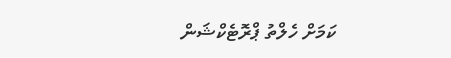ކަމަށް ހެލްތު ޕްރޮޓެކްޝަން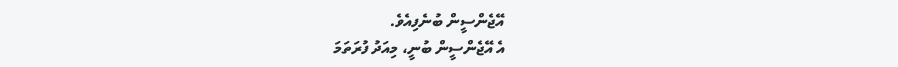އޭޖެންސީން ބުނެފިއެވެ.
އެ އޭޖެންސީން ބުނީ، މިއަދު ފުރަތަމަ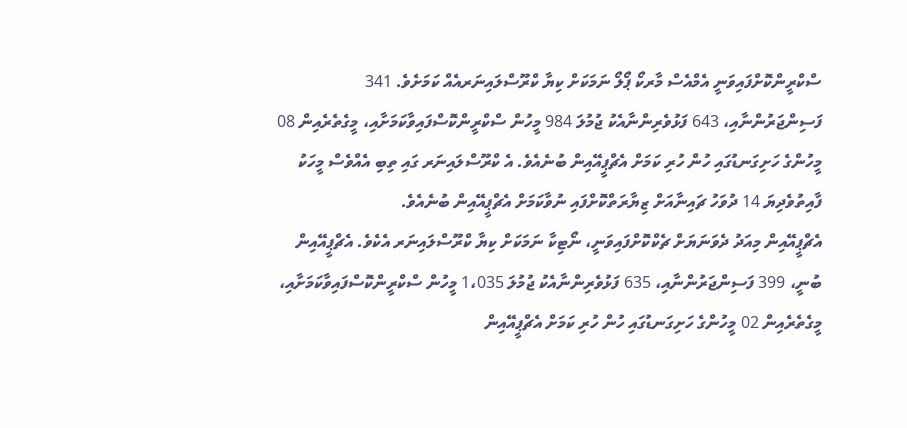ސްކްރީންކޮށްފައިވަނީ އެމްއެސް މާރކޯ ޕޯލޯ ނަމަކަށް ކިޔާ ކްރޫސްލައިނަރއެއް ކަމަށެވެ. 341 ފަސިންޖަރުންނާއި، 643 ފަޅުވެރިންނާއެކު ޖުމުލަ 984 މީހުން ސްކްރީންކޮސްފައިވާކަމަށާއި، މީގެތެރެއިން 08 މީހުންގެ ހަށިގަނޑުގައި ހުން ހުރި ކަމަށް އެޗްޕީއޭއިން ބުނެއެވެ. އެ ކްރޫސްލައިނަރ ގައި ތިބި އެއްވެސް މީހަކު ފާއިތުވެދިޔަ 14 ދުވަހު ޗައިނާއަށް ޒިޔާރަތްކޮށްފައި ނުވާކަމަށް އެޗްޕީއޭއިން ބުނެއެވެ.
އެޗްޕީއޭއިން މިއަދު ދެވަނަޔަށް ޗެކްކޮށްފައިވަނީ، ނޯޓިކާ ނަމަކަށް ކިޔާ ކްރޫސްލައިނަރ އެކެވެ. އެޗްޕީއޭއިން ބުނީ، 399 ފަސިންޖަރުންނާއި، 635 ފަޅުވެރިންނާއެކު ޖުމުލަ 1،035 މީހުން ސްކްރީންކޮސްފައިވާކަމަށާއި، މީގެތެރެއިން 02 މީހުންގެ ހަށިގަނޑުގައި ހުން ހުރި ކަމަށް އެޗްޕީއޭއިން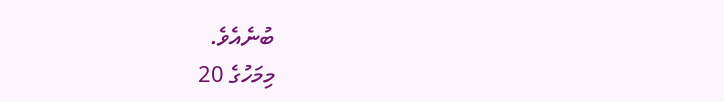ބުނެއެވެ.
މިމަހުގެ 20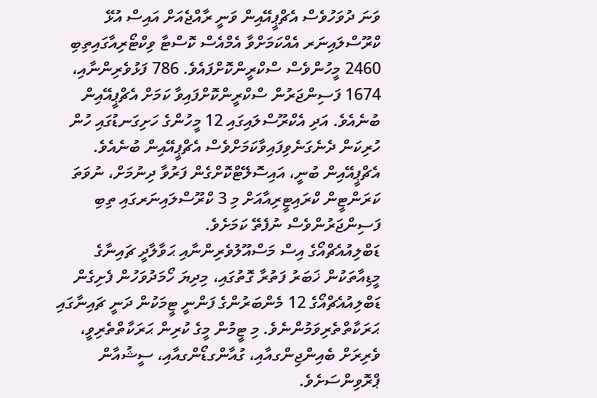ވަނަ ދުވަހުވެސް އެޗްޕީއޭއިން ވަނީ ރާއްޖެއަށް އައިސް އުޅޭ ކްރޫސްލައިނަރ އެއްކަމަށްވާ އެމްއެސް ކޮސްޓާ ވިކްޓޯރިއާގައިތިބި 2460 މީހުންވެސް ސްކްރީންކޮށްފައެވެ. 786 ފަޅުވެރިންނާއި، 1674 ފަސިންޖަރުން ސްކްރީންކޮށްފައިވާ ކަމަށް އެޗްޕީއޭއިން ބުނެއެވެ. އަދި އެކްރޫސްލައިގައި 12 މީހުންގެ ހަށިގަނޑުގައި ހުން ހުރިކަން ދެނެގަނެވިފައިވާކަމަށްވެސް އެޗްޕީއޭއިން ބުނެއެވެ.
އެޗްޕީއޭއިން ބުނީ، އައިސޮލޭޓްކޮށްގެން ފަރުވާ ދިނުމަށް، ނުވަތަ ކަރަންޓީން ކްރައިޓީރިއާއަށް މި 3 ކްރޫސްލައިނަރގައި ތިބި ފަސިންޖަރުންވެސް ނުފެތޭ ކަމަށެވެ.
ޑަބްލިއުއެޗްއޯގެ އިސް މަސްއޫލުވެރިންނާއި ޙަވާލާދީ ޗައިނާގެ މީޑިއާތަކުން ޚަބަރު ފަތުރާ ގޮތުގައި، މިދިޔަ ހޯމަދުވަހުން ފެށިގެން ޑަބްލިއުއެޗްއޯގެ 12 މެންބަރުންގެ ފަންނީ ޓީމަކުން ދަނީ ޗައިނާގައި ޙަރަކާތްތެރިވަމުންނެވެ. މި ޓީމުން މީގެ ކުރިން ޙަރަކާތްތެރިވީ، ވެރިރަށް ބެއިންޖިންގއާއި، ގުއާންގޑޯންގއާއި، ސީޝުއާން ޕްރޮވިންސަށެވެ.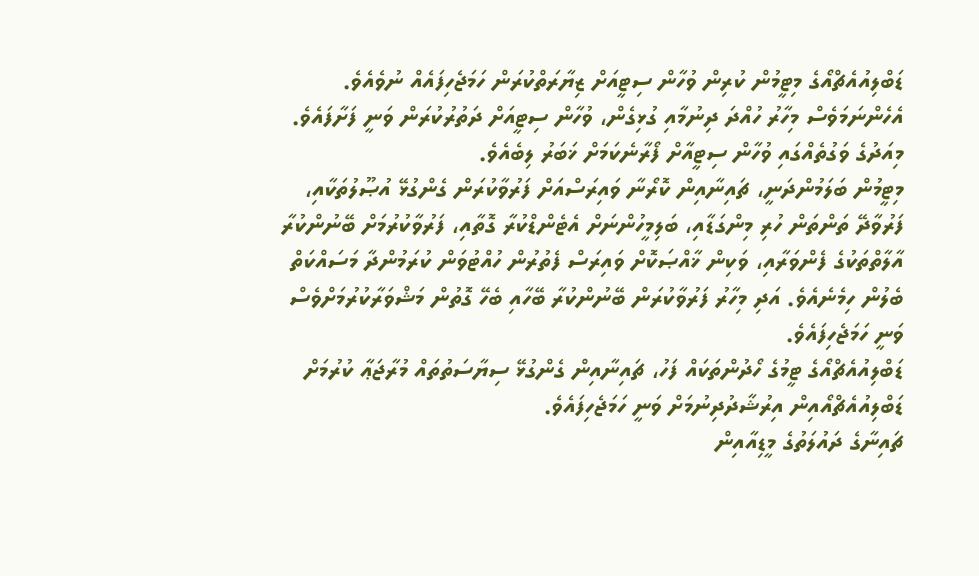ޑަބްލިއުއެޗްއޯގެ މިޓީމުން ކުރިން ވުހާން ސިޓީއަށް ޒިޔާރަތްކުރަން ހަމަޖެހިފައެއް ނުވެއެވެ. އެހެންނަމަވެސް މިހާރު ހުއްދަ ދިނުމާއި ގުޅިގެން، ވުހާން ސިޓީއަށް ދަތުރުކުރަން ވަނީ ފަށާފައެވެ. މިއަދުގެ ވަގުތެއްގައި ވުހާން ސިޓީއާށް ފޯރާނެކަމަށް ޚަބަރު ލިބެއެވެ.
މިޓީމުން ބަލަމުންދަނީ، ޗައިނާއިން ކޮރޯނާ ވައިރަސްއަށް ފަރުވާކުރަން ގެންގުޅޭ އުޞޫލުތަކާއި، ފަރުވާދޭ ތަންތަން ހުރި މިންގަޑާއި، ބަލިމީހުންނަށް އެޓެންޑްކުރާ ގޮތާއި، ފަރުވާކުރުމަށް ބޭނުންކުރާ އާލާތްތަކުގެ ފެންވަރާއި، ވަކިން ޚާއްޞަކޮށް ވައިރަސް ފެތުރުން ހުއްޓުވަން ކުރަމުންދާ މަސައްކަތް ބެލުން ހިމެނެއެވެ. އަދި މިހާރު ފަރުވާކުރަން ބޭނުންކުރާ ބޭހާއި ބެހޭ ގޮތުން މަޝްވަރާކުރުމަށްވެސް ވަނީ ހަމަޖެހިފައެވެ.
ޑަބްލިއުއެޗްއޯގެ ޓީމުގެ ހޯދުންތަކައް ފަހު، ޗައިނާއިން ގެންގުޅޭ ސިޔާސަތުތައް މުރާޖަޢާ ކުރުމަށް ޑަބްލިއުއެޗްއޯއިން އިރުޝާދުދިނުމަށް ވަނީ ހަމަޖެހިފައެވެ.
ޗައިނާގެ ދައުލަތުގެ މީޑިއާއިން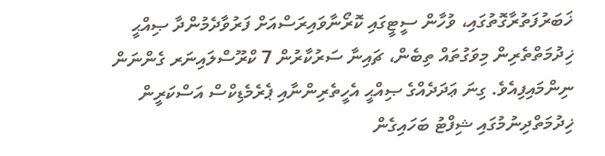ޚަބަރުފަތުރާގޮތުގައި، ވުހާން ސީޓީގައި ކޮރޯނާވައިރަސްއަށް ފަރުވާދެމުންދާ ޞިއްޙީ ޚިދުމަތްތެރިން މިވަގުތައް ތިބެން، ޗައިނާ ސަރުކާރުން 7 ކްރޫސްލައިނަރ ގެންނަން ނިންމައިފިއެވެ. ގިނަ ޢަދަދެއްގެ ޞިއްޙީ އެހީތެރިންނާއި ޕެރެމެޑިކްސް އަސްކަރީން ޚިދުމަތްދިނުމުގައި ޝިފްޓު ބަހައިގެން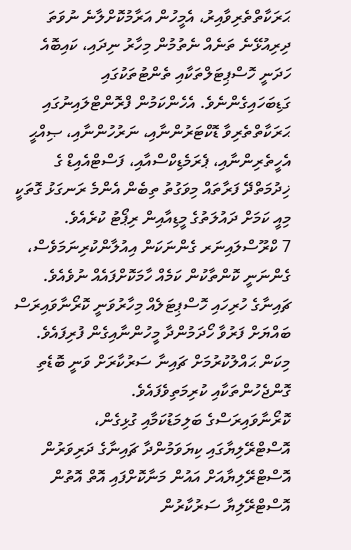ޙަރަކާތްތެރިވާއިރު، އެމީހުން އަރާމުކޮށްލާނެ ނުވަތަ ދިރިއުޅޭނެ ތަނެއް ނެތުމުން މިހާރު ނިދައި، ކައިބޮއެ ހަދަނީ ހޮސްޕިޓަލްތަކާއި ތެންޓުތަކުގައި ގަޑިބަހައިގެންނެވެ. އެހެންކަމުން ފްރޮންޓްލައިނުގައި ޙަރަކާތްތެރިވާ ޑޮކްޓަރުންނާއި، ނަރުހުންނާއި، ޞިއްޙީ އެހީތެރިންނާއި، ޕެރަމެޑިކްސްއާއި، ފަސްޓްއެއިޑް ގެ ޚިދުމަތްދޭ ފަރާތައް މިވަގުތު ތިބެން އެންމެ ރަނގަޅު ގޮތަކީ މިއީ ކަމަށް ދައުލަތުގެ މީޑިއާއިން ރިޕޯޓު ކުރެއެވެ.
7 ކްރޫސްލައިނަރ ގެންނަކަން އިއުލާންކުރިނަމަވެސް، ގެންނަނީ ކޮންތާކުން ކަމެއް ހާމަކޮށްފައެއް ނުވެއެވެ.
ޗައިނާގެ ހުރިހައި ހޮސްޕިޓަލެއް މިހާރުވަނީ ކޮރޯނާވައިރަސް ބައްޔަށް ފަރުވާ ހޯދަމުންދާ މީހުންނާއިގެން ފުރިފައެވެ. މިކަން ޙައްލުކުރުމަށް ޗައިނާ ސަރުކާރަށް ވަނީ ބޮޑެތި ގޮންޖެހުންތަކާއި ކުރިމަތިވެފައެވެ.
ކޮރޯނާވައިރަސްގެ ބަލިމަޑުކަމާއި ގުޅިގެން، އޮސްޓްރޭލިޔާގައި ކިޔަވަމުންދާ ޗައިނާގެ ދަރިވަރުން އޮސްޓްރޭލިޔާއަށް އައުން މަނާކޮށްފައި އޮތް އޮތުން އޮސްޓްރޭލިޔާ ސަރުކާރުން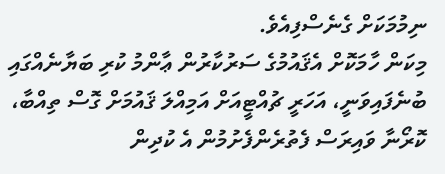ނިމުމަކަށް ގެނެސްފިއެވެ.
މިކަން ހާމަކޮށް އެޤައުމުގެ ސަރުކާރުން ޢާންމު ކުރި ބަޔާނެއްގައި ބުނެފައިވަނީ، އަހަރީ ޗުއްޓީއަށް އަމިއްލަ ޤައުމަށް ގޮސް ތިއްބާ، ކޮރޯނާ ވައިރަސް ފެތުރެންފެށުމުން އެ ކުދިން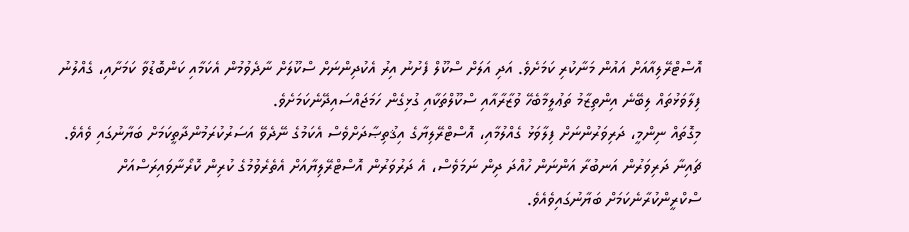އޮސްޓްރޭލިއާއަށް އައުން މަނާކުރި ކަމަށެވެ. އަދި އަލަށް ސްކޫލް ފެށުނު އިރު އެކުދިންނަށް ސްކޫލަށް ނާދެވުމުން އެކަމާއި ކަންބޮޑުވާ ކަމަށާއި، ގެއްލުނު ފިލާވަޅުތައް ލިބޭނެ އިންތިޒާމު ތަޢުލީމާބެހޭ ވުޒާރާއާއި ސްކޫލްތަކާއި ގުޅިގެން ހަމަޖައްސައިދޭނެކަމަށެވެ.
މިގޮތައް ނިންމީ، ދަރިވަރުންނަށް ފިލާވަޅު ގެއްލުމާއި، އޮސްޓްރޭލިޔާގެ އިޤުތިޞާދަށްވެސް އެކަމުގެ ނޭދެވޭ އަސަރުކުރަމުންދާތީކަމަށް ބަޔާނުގައި ވެއެވެ.
ޗައިނާ ދަރިވަރުން އަނބުރާ އަންނަން ހުއްދަ ދިން ނަމަވެސް، އެ ދަރުވަރުން އޮސްޓްރޭލިޔާއަށް އެތެރެވުމުގެ ކުރިން ކޮރޯނާވައިރަސްއަށް ސްކްރީންކުރާނެކަމަށް ބަޔާނުގައިވެއެވެ.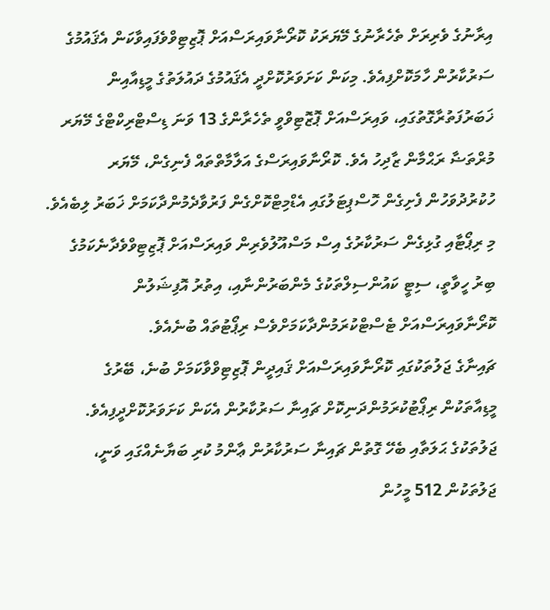އިރާނުގެ ވެރިރަށް ތެހެރާނުގެ މޭޔަރަކު ކޮރޯނާވައިރަސްއަށް ޕޮޒިޓިވްވެފައިވާކަން އެޤައުމުގެ ސަރުކާރުން ހާމަކޮށްފިއެވެ. މިކަން ކަށަވަރުކޮށްދީ އެޤައުމުގެ ދައުލަތުގެ މީޑިއާއިން ޚަބަރުފަތުރާގޮތުގައި، ވައިރަސްއަށް ޕޮޒޮޓިވްވީ ތެހެރާންގެ 13 ވަނަ ޑިސްޓްރިކްޓްގެ މޭޔަރ މުރްތަޟާ ރަޙްމާން ޒާދިހު އެވެ. ކޮރޯނާވައިރަސްގެ އަލާމާތްތައް ފެނިގެން، މޭޔަރ ހުކުރުދުވަހުން ފެށިގެން ހޮސްޕިޓަލުގައި އެޑްމިޓްކޮށްގެން ފަރުވާދެމުންދާކަމަށް ޚަބަރު ލިބެއެވެ.
މި ރިޕޯޓާއި ގުޅިގެން ސަރުކާރުގެ އިސް މަސްއޫލުވެރިން ވައިރަސްއަށް ޕޮޒިޓިވްވެދާނެކަމުގެ ބިރު ހީވާތީ، ސިޓީ ކައުންސިލްތަކުގެ މެންބަރުންނާއި، އިތުރު އޮފިޝަލުން ކޮރޯނާވައިރަސްއަށް ޓެސްޓްކުރަމުންދާކަމަށްވެސް ރިޕޯޓުތައް ބުނެއެވެ.
ޗައިނާގެ ޖަލުތަކުގައި ކޮރޯނާވައިރަސްއަށް ޤައިދީން ޕޮޒިޓިވްވާކަމަށް ބުނެ، ބޭރުގެ މީޑިއާތަކުން ރިޕޯޓުކުރަމުންދަނިކޮށް ޗައިނާ ސަރުކާރުން އެކަން ކަށަވަރުކޮށްދީފިއެވެ.
ޖަލުތަކުގެ ޙަލަތާއި ބެހޭ ގޮތުން ޗައިނާ ސަރުކާރުން ޢާންމު ކުރި ބަޔާނެއްގައި ވަނީ، ޖަލުތަކުން 512 މީހުން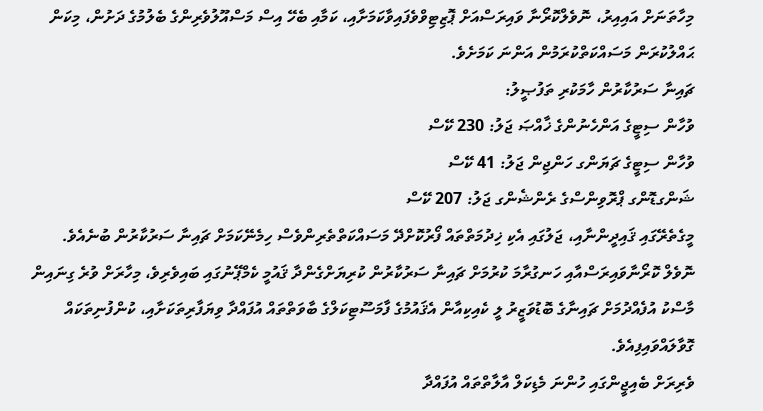މިހާތަނަށް އައިއިރު، ނޮވެލްކޮރޯނާ ވައިރަސްއަށް ޕޮޒިޓިވްވެފައިވާކަމަށާއި، ކަމާއި ބެހޭ އިސް މަސްއޫލުވެރިންގެ ބެލުމުގެ ދަށުން، މިކަން ޙައްލުކުރަން މަސައްކަތްކުރަމުން އަންނަ ކަމަށެވެ.
ޗައިނާ ސަރުކާރުން ހާމަކުރި ތަފުޞީލު:
ވުހާން ސިޓީގެ އަންހެނުންގެ ޚާއްޞަ ޖަލު: 230 ކޭސް
ވުހާން ސިޓީގެ ޗަޔަންގ ހަންޖިން ޖަލު: 41 ކޭސް
ޝަންގޑޮންގ ޕްރޮވިންސްގެ ރެންޝެންގ ޖަލު: 207 ކޭސް
މީގެތެރޭގައި ޤައިދީންނާއި، ޖަލުގައި އެކި ޚިދުމަތްތައް ފޯރުކޮށްދޭ މަސައްކަތްތެރިންވެސް ހިމެނޭކަމަށް ޗައިނާ ސަރުކާރުން ބުނެއެވެ.
ނޮވެލް ކޮރޯނާވައިރަސްއާއި ހަނގުރާމަ ކުރުމަށް ޗައިނާ ސަރުކާރުން ކުރިޔަށްގެންދާ ޤައުމީ ކެމްޕޭނުގައި ބައިވެރިވެ، މިހާރަށް ވުރެ ގިނައިން މާސްކު އުފެއްދުމަށް ޗައިނާގެ ބޮޑުވަޒީރު ލީ ކެއިކިއާން އެޤައުމުގެ ފާމަސޫޓިކަލްގެ ބާވަތްތައް އުފައްދާ ވިޔަފާރިތަކަށާއި، ކުންފުނިތަކައް ގޮވާލައްވައިފިއެވެ.
ވެރިރަށް ބެއިޖީންގައި ހުންނަ މެޑިކަލް އާލާތްތައް އުފައްދާ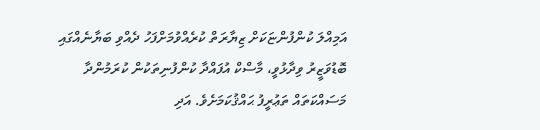އަމިއްލަ ކުންފުންޏަކަށް ޒިޔާރަތް ކުރެއްވުމަށްފަހު ދެއްވި ބަޔާނެއްގައި ބޮޑުވަޒީރު ވިދާޅުވީ، މާސްކް އުފައްދާ ކުންފުނިތަކުން ކުރަމުންދާ މަސައްކަތައް ތަޢުރީފު ޙައްޤުކަމަށެވެ. އަދި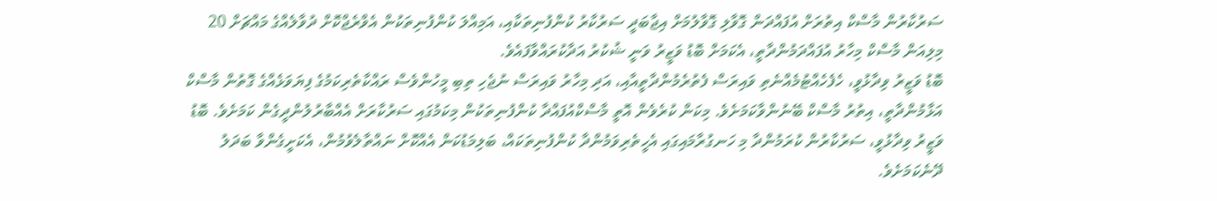ސަރުކާރުން މާސްކް އިތުރަށް އުފައްދަން ގޮވާލި ގޮވާލުމަށް އިޖާބަދީ ސަރުކާރު ކުންފުނިތަކާއި، އަމިއްލަ ކުންފުނިތަކުން އެވްރެޖްކޮށް ދުވާލެއްގެ މައްޗަށް 20 މިލިއަން މާސްކް މިހާރު އުފައްދަމުންދާތީ، އެކަމަށް ބޮޑު ވަޒީރު ވަނީ ޝުކުރު އަދާކުރައްވާފައެވެ.
ބޮޑު ވަޒީރު ވިދާޅުވީ، ހެފެހެއްޓުމެއްނެތި ވައިރަސް ފެތުރެމުންދާތީއާއި، އަދި މިހާރު ވައިރަސް ނުޖެހި ތިބި މީހުންވެސް ރައްކާތެރިކަމުގެ ފިޔަވަޅެއްގެ ގޮތުން މާސްކް އަޅާމުންދާތީ، އިތުރު މާސްކް ބޭނުންވާކަމަށެވެ. މިކަން ކުރެވެން އޮތީ މާސްކްއުފައްދާ ކުންފުނިތަކުން މިކަމުގައި ސަރުކާރަށް އެއްބާރުލުންދީގެން ކަމަށެވެ. ބޮޑު ވަޒީރު ވިދާޅުވީ، ސަރުކާރުން ކުރަމުންދާ މި ހަނގުރާމައިގައި އެހީތެރިވަމުންދާ ކުންފުނިތަކައް، ބަލިމަޑުކަން އެއްކޮށް ނައްތާލެވުމުން، އެކަށީގެންވާ ބަދަލު ދޭނެކަމަށެވެ.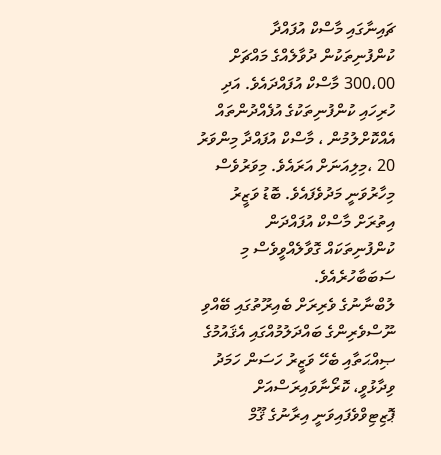ޗައިނާގައި މާސްކް އުފައްދާ ކުންފުނިތަކުން ދުވާލެއްގެ މައްޗަށް 300،00 މާސްކް އުފައްދައެވެ. އަދި ހުރިހައި ކުންފުނިތަކުގެ އުފެއްދުންތައް އެއްކޮށްލުމުން ، މާސްކް އުފައްދާ މިންވަރު 20 ،މިލިއަނަށް އަރައެވެ. މިވަރުވެސް މިހާރުވަނީ މަދުވެފައެވެ. ބޮޑު ވަޒީރު އިތުރަށް މާސްކް އުފައްދަން ކުންފުނިތަކައް ގޮވާލެއްވީވެސް މި ސަބަބާހުރެއެވެ.
ލުބްނާނުގެ ވެރިރަށް ބެއިރޫތުގައި ބޭއްވި ނޫސްވެރިންގެ ބައްދަލުމުއްގައި އެޤައުމުގެ ޞިއްޙަތާއި ބެހޭ ވަޒީރު ހަސަން ހަމަދު ވިދާޅުވީ، ކޮރޯނާވައިރަސްއަށް ޕޮޒިޓިވްވެފައިވަނީ އިރާނުގެ ޤޫމް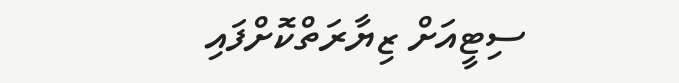ސިޓީއަށް ޒިޔާރަތްކޮށްފައި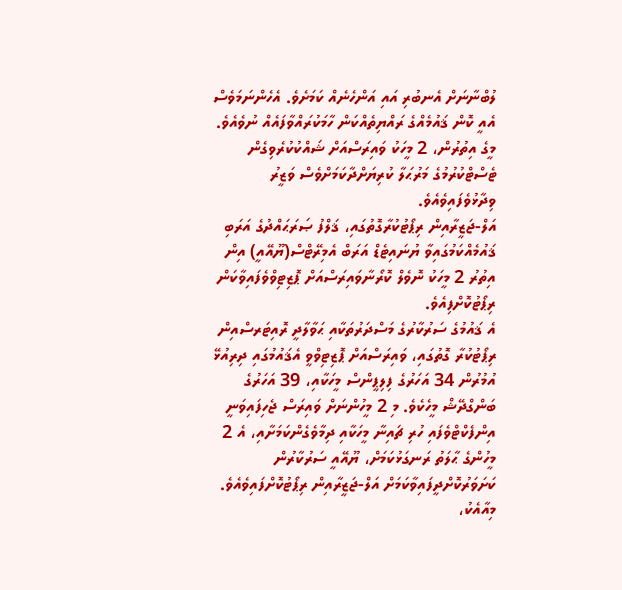ލުބްނާނަށް އެނބުރި އައި އަންހެނެއް ކަމަށެވެ. އެހެންނަމަވެސް އެއީ ކޮން ޤައުމެއްގެ ރައްޔިތެއްކަން ހާމަކުރައްވާފައެއް ނުވެއެވެ.
މީގެ އިތުރުން، 2 މީހަކު ވައިރަސްއަށް ޝައްކުކުރެވިގެން ޓެސްޓްކުރުމުގެ މަރުޙަލާ ކުރިޔަށްދާކަމަށްވެސް ވަޒީރު ވިދާޅުވެފައިވެއެވެ.
އަލް-ޖަޒީރާއިން ރިޕޯޓުކުރާގޮތުގައި، ޤަލްފު ޞަރަޙައްދުގެ އަރަބި ޤައުމެއްކަމުގައިވާ ޔުނައިޓެޑް އަރަބް އެމިރޭޓްސް(ޔޫއޭއީ) އިން އިތުރު 2 މީހަކު ނޮވެލް ކޮރޯނާވައިރަސްއަށް ޕޮޒިޓިވްވެފައިވާކަން ރިޕޯޓުކޮށްފިއެވެ.
އެ ޤައުމުގެ ސަރުކާރުގެ މަސްދަރުތަކާއި ޙަވާލާދީ ރޮއިޓަރސްއިން ރިޕޯޓުކުރާ ގޮތުގައި، ވައިރަސްއަށް ޕޮޒިޓިވްވީ އެޤައުމުގައި ދިރިއުޅޭ އުމުރުން 34 އަހަރުގެ ފިލިޕީންސް މީހަކާއި، 39 އަހަރުގެ ބަންގްދޭޝް މީހެކެވެ. މި 2 މީހުންނަށް ވައިރަސް ޖެހިފައިވަނީ އިންފެކްޓްވެފައި ހުރި ޗައިނާ މީހަކާއި ދިމާވެގެންކަމަށާއި، އެ 2 މީހުންގެ ޙާލަތު ރަނގަޅުކަމަށް، ޔޫއޭއީ ސަރުކާރުން ކަށަވަރުކޮށްދީފައިވާކަމަށް އަލް-ޖަޒީރާއިން ރިޕޯޓުކޮށްފައިވެއެވެ.
މިއާއެކު،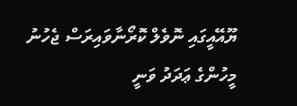ޔޫއޭއީގައި ނޮވެލް ކޮރޯނާވައިރަސް ޖެހުނު މީހުންގެ ޢަދަދު ވަނީ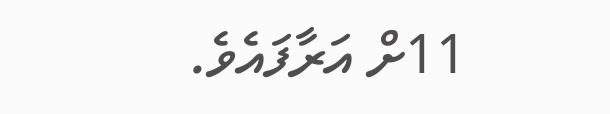11ށް އަރާފައެވެ.